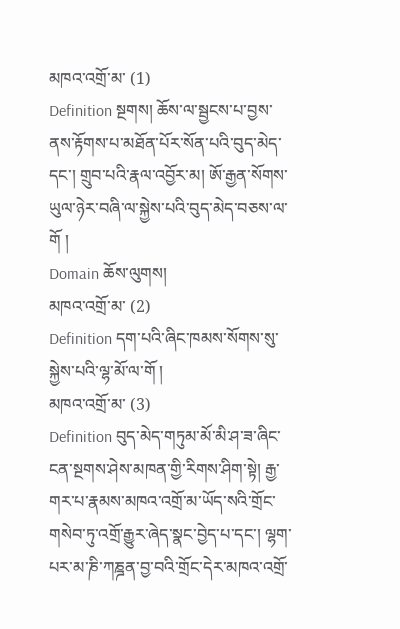མཁའ་འགྲོ་མ་ (1)
Definition སྔགས། ཆོས་ལ་སྦྱངས་པ་བྱས་ནས་རྟོགས་པ་མཐོན་པོར་སོན་པའི་བུད་མེད་དང་། གྲུབ་པའི་རྣལ་འབྱོར་མ། ཨོ་རྒྱན་སོགས་ཡུལ་ཉེར་བཞི་ལ་སྐྱེས་པའི་བུད་མེད་བཅས་ལ་གོ །
Domain ཆོས་ལུགས།
མཁའ་འགྲོ་མ་ (2)
Definition དག་པའི་ཞིང་ཁམས་སོགས་སུ་སྐྱེས་པའི་ལྷ་མོ་ལ་གོ །
མཁའ་འགྲོ་མ་ (3)
Definition བུད་མེད་གཏུམ་མོ་མི་ཤ་ཟ་ཞིང་ངན་སྔགས་ཤེས་མཁན་གྱི་རིགས་ཤིག་སྟེ། རྒྱ་གར་པ་རྣམས་མཁའ་འགྲོ་མ་ཡོད་སའི་གྲོང་གསེབ་ཏུ་འགྲོ་རྒྱུར་ཞེད་སྣང་བྱེད་པ་དང་། ལྷག་པར་མ་ཎི་ཀཎྜན་བྱ་བའི་གྲོང་དེར་མཁའ་འགྲོ་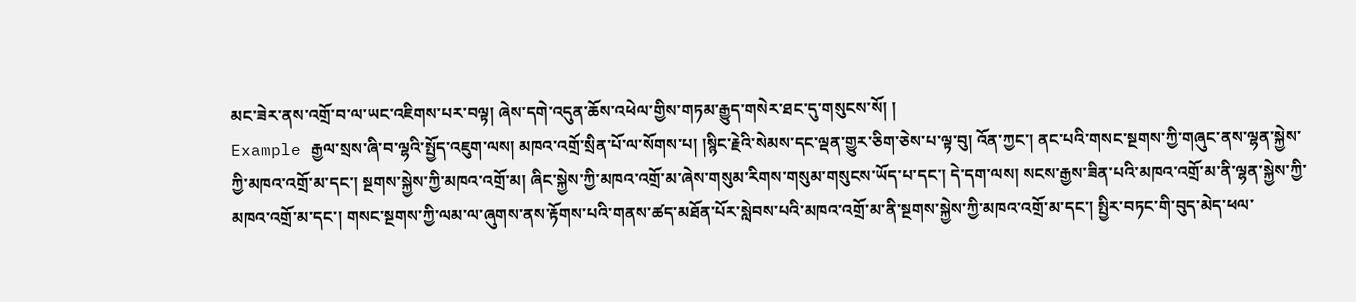མང་ཟེར་ནས་འགྲོ་བ་ལ་ཡང་འཇིགས་པར་བལྟ། ཞེས་དགེ་འདུན་ཆོས་འཕེལ་གྱིས་གཏམ་རྒྱུད་གསེར་ཐང་དུ་གསུངས་སོ། །
Example རྒྱལ་སྲས་ཞི་བ་ལྷའི་སྤྱོད་འཇུག་ལས། མཁའ་འགྲོ་སྲིན་པོ་ལ་སོགས་པ། །སྙིང་རྗེའི་སེམས་དང་ལྡན་གྱུར་ཅིག་ཅེས་པ་ལྟ་བུ། འོན་ཀྱང་། ནང་པའི་གསང་སྔགས་ཀྱི་གཞུང་ནས་ལྷན་སྐྱེས་ཀྱི་མཁའ་འགྲོ་མ་དང་། སྔགས་སྐྱེས་ཀྱི་མཁའ་འགྲོ་མ། ཞིང་སྐྱེས་ཀྱི་མཁའ་འགྲོ་མ་ཞེས་གསུམ་རིགས་གསུམ་གསུངས་ཡོད་པ་དང་། དེ་དག་ལས། སངས་རྒྱས་ཟིན་པའི་མཁའ་འགྲོ་མ་ནི་ལྷན་སྐྱེས་ཀྱི་མཁའ་འགྲོ་མ་དང་། གསང་སྔགས་ཀྱི་ལམ་ལ་ཞུགས་ནས་རྟོགས་པའི་གནས་ཚད་མཐོན་པོར་སླེབས་པའི་མཁའ་འགྲོ་མ་ནི་སྔགས་སྐྱེས་ཀྱི་མཁའ་འགྲོ་མ་དང་། སྤྱིར་བཏང་གི་བུད་མེད་ཕལ་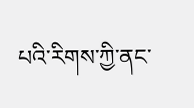པའི་རིགས་ཀྱི་ནང་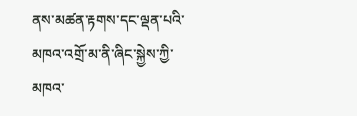ནས་མཚན་རྟགས་དང་ལྡན་པའི་མཁའ་འགྲོ་མ་ནི་ཞིང་སྐྱེས་ཀྱི་མཁའ་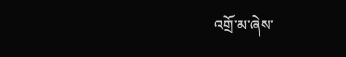འགྲོ་མ་ཞེས་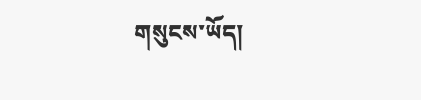གསུངས་ཡོད།